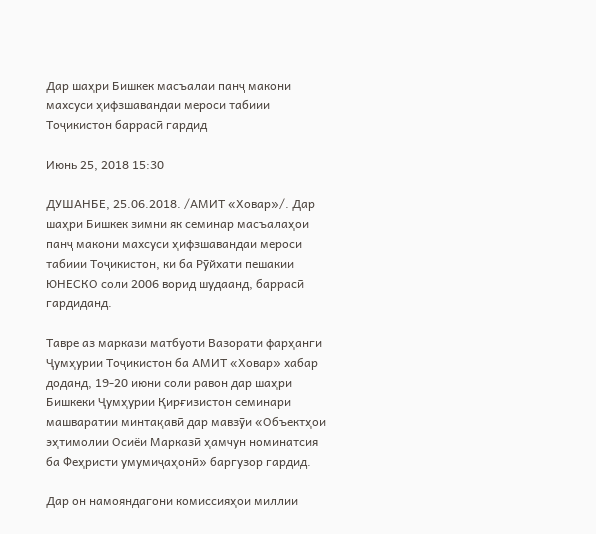Дар шаҳри Бишкек масъалаи панҷ макони махсуси ҳифзшавандаи мероси табиии Тоҷикистон баррасӣ гардид

Июнь 25, 2018 15:30

ДУШАНБЕ, 25.06.2018. /АМИТ «Ховар»/. Дар шаҳри Бишкек зимни як семинар масъалаҳои панҷ макони махсуси ҳифзшавандаи мероси табиии Тоҷикистон, ки ба Рӯйхати пешакии ЮНЕСКО соли 2006 ворид шудаанд, баррасӣ гардиданд.

Тавре аз маркази матбуоти Вазорати фарҳанги Ҷумҳурии Тоҷикистон ба АМИТ «Ховар» хабар доданд, 19-20 июни соли равон дар шаҳри Бишкеки Ҷумҳурии Қирғизистон семинари машваратии минтақавӣ дар мавзӯи «Объектҳои эҳтимолии Осиёи Марказӣ ҳамчун номинатсия ба Феҳристи умумиҷаҳонӣ» баргузор гардид.

Дар он намояндагони комиссияҳои миллии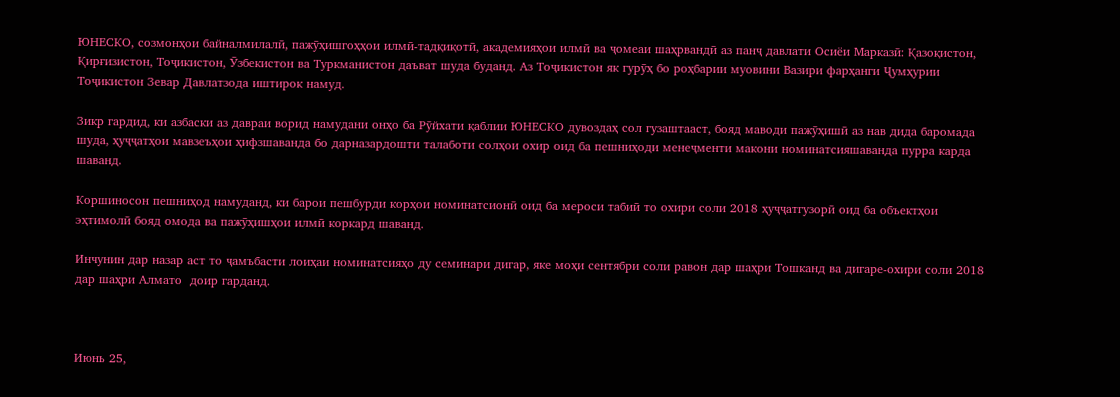ЮНЕСКО, созмонҳои байналмилалӣ, пажӯҳишгоҳҳои илмӣ-тадқиқотӣ, академияҳои илмӣ ва ҷомеаи шаҳрвандӣ аз панҷ давлати Осиёи Марказӣ: Қазоқистон, Қирғизистон, Тоҷикистон, Ӯзбекистон ва Туркманистон даъват шуда буданд. Аз Тоҷикистон як гурӯҳ бо роҳбарии муовини Вазири фарҳанги Ҷумҳурии Тоҷикистон Зевар Давлатзода иштирок намуд.

Зикр гардид, ки азбаски аз давраи ворид намудани онҳо ба Рӯйхати қаблии ЮНЕСКО дувоздаҳ сол гузаштааст, бояд маводи пажӯҳишӣ аз нав дида баромада шуда, ҳуҷҷатҳои мавзеъҳои ҳифзшаванда бо дарназардошти талаботи солҳои охир оид ба пешниҳоди менеҷменти макони номинатсияшаванда пурра карда шаванд.

Коршиносон пешниҳод намуданд, ки барои пешбурди корҳои номинатсионӣ оид ба мероси табиӣ то охири соли 2018 ҳуҷҷатгузорӣ оид ба объектҳои эҳтимолӣ бояд омода ва пажӯҳишҳои илмӣ коркард шаванд.

Инчунин дар назар аст то ҷамъбасти лоиҳаи номинатсияҳо ду семинари дигар, яке моҳи сентябри соли равон дар шаҳри Тошканд ва дигаре-охири соли 2018 дар шаҳри Алмато  доир гарданд.



Июнь 25,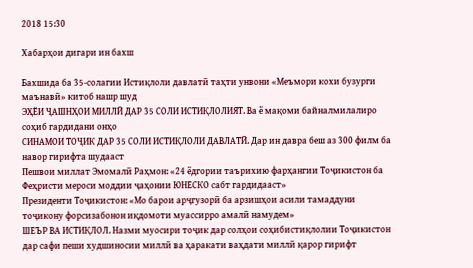2018 15:30

Хабарҳои дигари ин бахш

Бахшида ба 35-солагии Истиқлоли давлатӣ таҳти унвони «Меъмори кохи бузурги маънавӣ» китоб нашр шуд
ЭҲЁИ ҶАШНҲОИ МИЛЛӢ ДАР 35 СОЛИ ИСТИҚЛОЛИЯТ. Ва ё мақоми байналмилалиро соҳиб гардидани онҳо
СИНАМОИ ТОҶИК ДАР 35 СОЛИ ИСТИҚЛОЛИ ДАВЛАТӢ. Дар ин давра беш аз 300 филм ба навор гирифта шудааст
Пешвои миллат Эмомалӣ Раҳмон: «24 ёдгории таърихию фарҳангии Тоҷикистон ба Феҳристи мероси моддии ҷаҳонии ЮНЕСКО сабт гардидааст»
Президенти Тоҷикистон: «Мо барои арҷгузорӣ ба арзишҳои асили тамаддуни тоҷикону форсизабонон иқдомоти муассирро амалӣ намудем»
ШЕЪР ВА ИСТИҚЛОЛ. Назми муосири тоҷик дар солҳои соҳибистиқлолии Тоҷикистон дар сафи пеши худшиносии миллӣ ва ҳаракати ваҳдати миллӣ қарор гирифт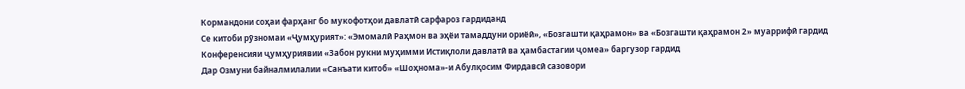Кормандони соҳаи фарҳанг бо мукофотҳои давлатӣ сарфароз гардиданд
Се китоби рӯзномаи «Ҷумҳурият»: «Эмомалӣ Раҳмон ва эҳёи тамаддуни ориёӣ», «Бозгашти қаҳрамон» ва «Бозгашти қаҳрамон 2» муаррифӣ гардид
Конференсияи ҷумҳуриявии «Забон рукни муҳимми Истиқлоли давлатӣ ва ҳамбастагии ҷомеа» баргузор гардид
Дар Озмуни байналмилалии «Санъати китоб» «Шоҳнома»-и Абулқосим Фирдавсӣ сазовори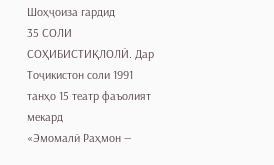Шоҳҷоиза гардид
35 СОЛИ СОҲИБИСТИҚЛОЛӢ. Дар Тоҷикистон соли 1991 танҳо 15 театр фаъолият мекард
«Эмомалӣ Раҳмон —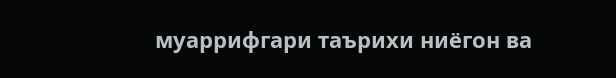муаррифгари таърихи ниёгон ва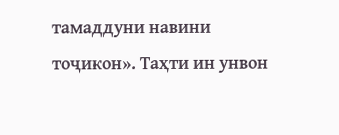тамаддуни навини тоҷикон». Таҳти ин унвон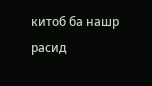китоб ба нашр расид